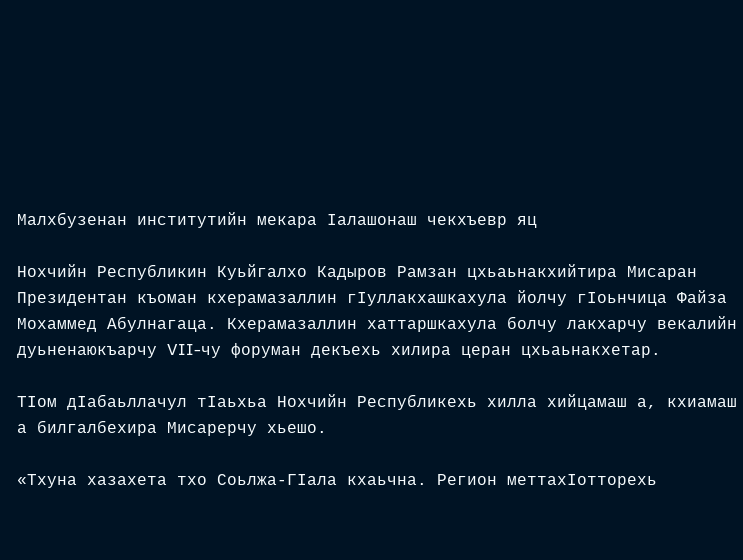Малхбузенан институтийн мекара Iалашонаш чекхъевр яц

Нохчийн Республикин Куьйгалхо Кадыров Рамзан цхьаьнакхийтира Мисаран Президентан къоман кхерамазаллин гIуллакхашкахула йолчу гIоьнчица Файза Мохаммед Абулнагаца. Кхерамазаллин хаттаршкахула болчу лакхарчу векалийн дуьненаюкъарчу VII-чу форуман декъехь хилира церан цхьаьнакхетар.

ТIом дIабаьллачул тIаьхьа Нохчийн Республикехь хилла хийцамаш а, кхиамаш а билгалбехира Мисарерчу хьешо.

«Тхуна хазахета тхо Соьлжа-ГIала кхаьчна. Регион меттахIотторехь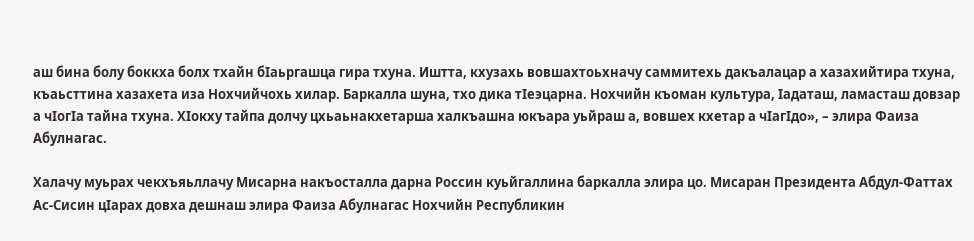аш бина болу боккха болх тхайн бIаьргашца гира тхуна. Иштта, кхузахь вовшахтоьхначу саммитехь дакъалацар а хазахийтира тхуна, къаьсттина хазахета иза Нохчийчохь хилар. Баркалла шуна, тхо дика тIеэцарна. Нохчийн къоман культура, Iадаташ, ламасташ довзар а чIогIа тайна тхуна. ХIокху тайпа долчу цхьаьнакхетарша халкъашна юкъара уьйраш а, вовшех кхетар а чIагIдо», – элира Фаиза Абулнагас.

Халачу муьрах чекхъяьллачу Мисарна накъосталла дарна Россин куьйгаллина баркалла элира цо. Мисаран Президента Абдул-Фаттах Ас-Сисин цIарах довха дешнаш элира Фаиза Абулнагас Нохчийн Республикин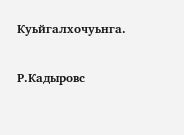Куьйгалхочуьнга.

Р.Кадыровс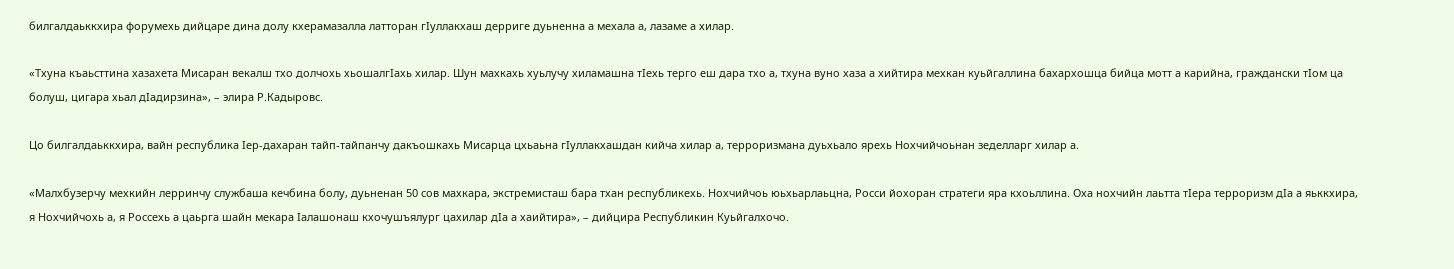билгалдаьккхира форумехь дийцаре дина долу кхерамазалла латторан гIуллакхаш дерриге дуьненна а мехала а, лазаме а хилар.

«Тхуна къаьсттина хазахета Мисаран векалш тхо долчохь хьошалгIахь хилар. Шун махкахь хуьлучу хиламашна тIехь терго еш дара тхо а, тхуна вуно хаза а хийтира мехкан куьйгаллина бахархошца бийца мотт а карийна, граждански тIом ца болуш, цигара хьал дIадирзина», – элира Р.Кадыровс.

Цо билгалдаьккхира, вайн республика Iер-дахаран тайп-тайпанчу дакъошкахь Мисарца цхьаьна гIуллакхашдан кийча хилар а, терроризмана дуьхьало ярехь Нохчийчоьнан зеделларг хилар а.

«Малхбузерчу мехкийн лерринчу службаша кечбина болу, дуьненан 50 сов махкара, экстремисташ бара тхан республикехь. Нохчийчоь юьхьарлаьцна, Росси йохоран стратеги яра кхоьллина. Оха нохчийн лаьтта тIера терроризм дIа а яьккхира, я Нохчийчохь а, я Россехь а цаьрга шайн мекара Iалашонаш кхочушъялург цахилар дIа а хаийтира», – дийцира Республикин Куьйгалхочо.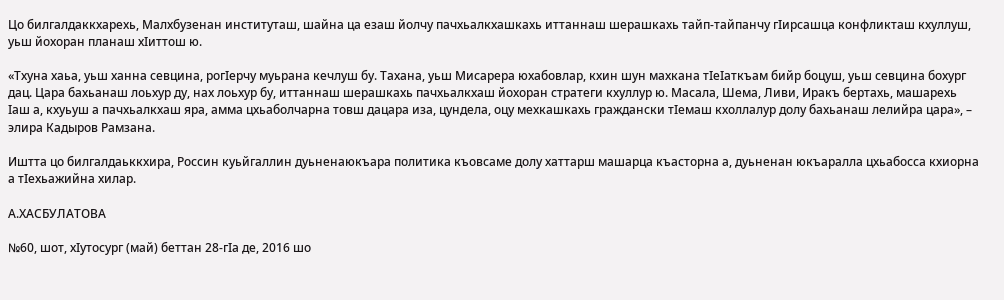Цо билгалдаккхарехь, Малхбузенан институташ, шайна ца езаш йолчу пачхьалкхашкахь иттаннаш шерашкахь тайп-тайпанчу гIирсашца конфликташ кхуллуш, уьш йохоран планаш хIиттош ю.

«Тхуна хаьа, уьш ханна севцина, рогIерчу муьрана кечлуш бу. Тахана, уьш Мисарера юхабовлар, кхин шун махкана тIеIаткъам бийр боцуш, уьш севцина бохург дац. Цара бахьанаш лоьхур ду, нах лоьхур бу, иттаннаш шерашкахь пачхьалкхаш йохоран стратеги кхуллур ю. Масала, Шема, Ливи, Иракъ бертахь, машарехь Iаш а, кхуьуш а пачхьалкхаш яра, амма цхьаболчарна товш дацара иза, цундела, оцу мехкашкахь граждански тIемаш кхоллалур долу бахьанаш лелийра цара», – элира Кадыров Рамзана.

Иштта цо билгалдаьккхира, Россин куьйгаллин дуьненаюкъара политика къовсаме долу хаттарш машарца къасторна а, дуьненан юкъаралла цхьабосса кхиорна а тIехьажийна хилар.

А.ХАСБУЛАТОВА

№60, шот, хIутосург (май) беттан 28-гIа де, 2016 шо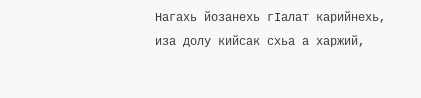Нагахь йозанехь гIалат карийнехь, иза долу кийсак схьа а харжий,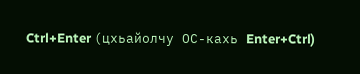Ctrl+Enter (цхьайолчу ОС-кахь Enter+Ctrl)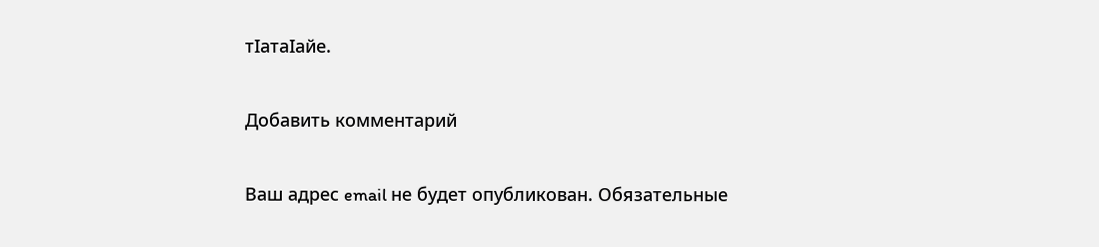тIатаIайе.

Добавить комментарий

Ваш адрес email не будет опубликован. Обязательные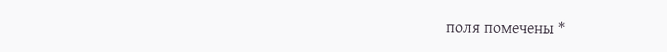поля помечены *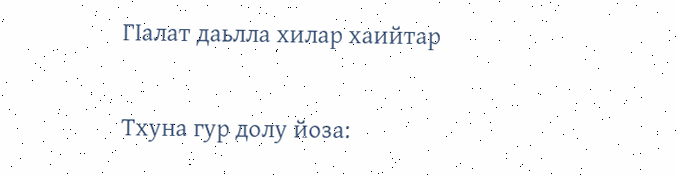ГIалат даьлла хилар хаийтар

Тхуна гур долу йоза: